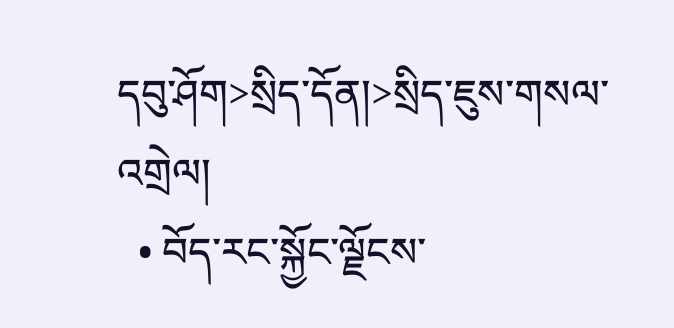དབུ་ཤོག>སྲིད་དོན།>སྲིད་ཇུས་གསལ་འགྲེལ།
  • བོད་རང་སྐྱོང་ལྗོངས་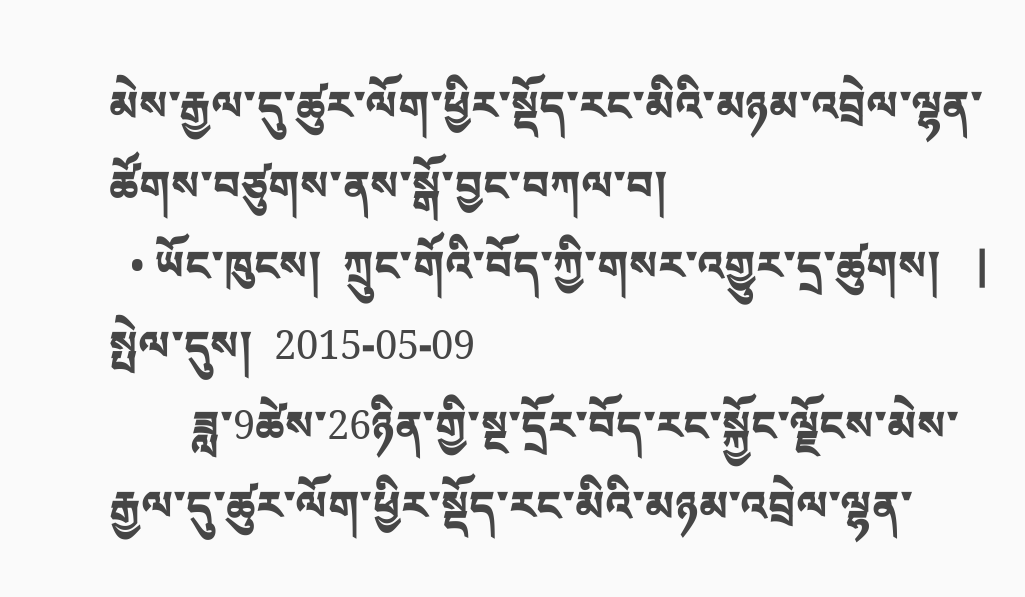མེས་རྒྱལ་དུ་ཚུར་ལོག་ཕྱིར་སྡོད་རང་མིའི་མཉམ་འབྲེལ་ལྷན་ཚོགས་བཙུགས་ནས་སྒོ་བྱང་བཀལ་བ།
  • ཡོང་ཁུངས།  ཀྲུང་གོའི་བོད་ཀྱི་གསར་འགྱུར་དྲ་ཚུགས།   |     སྤེལ་དུས།  2015-05-09
        ཟླ་9ཚེས་26ཉིན་གྱི་སྔ་དྲོར་བོད་རང་སྐྱོང་ལྗོངས་མེས་རྒྱལ་དུ་ཚུར་ལོག་ཕྱིར་སྡོད་རང་མིའི་མཉམ་འབྲེལ་ལྷན་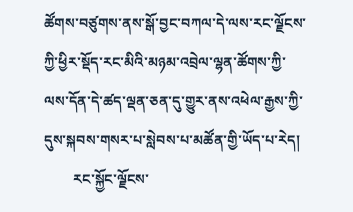ཚོགས་བཙུགས་ནས་སྒོ་བྱང་བཀལ་དེ་ལས་རང་ལྗོངས་ཀྱི་ཕྱིར་སྡོད་རང་མིའི་མཉམ་འབྲེལ་ལྷན་ཚོགས་ཀྱི་ལས་དོན་དེ་ཚད་ལྡན་ཅན་དུ་གྱུར་ནས་འཕེལ་རྒྱས་ཀྱི་དུས་སྐབས་གསར་པ་སླེབས་པ་མཚོན་གྱི་ཡོད་པ་རེད།
        རང་སྐྱོང་ལྗོངས་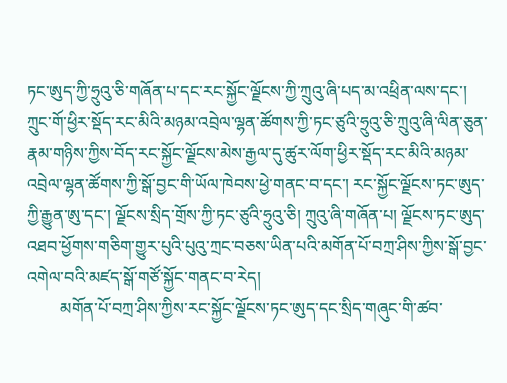ཏང་ཨུད་ཀྱི་ཧྲུའུ་ཅི་གཞོན་པ་དང་རང་སྐྱོང་ལྗོངས་ཀྱི་ཀྲུའུ་ཞི་པད་མ་འཕྲིན་ལས་དང་། ཀྲུང་གོ་ཕྱིར་སྡོད་རང་མིའི་མཉམ་འབྲེལ་ལྷན་ཚོགས་ཀྱི་ཏང་ཙུའི་ཧྲུའུ་ཅི་ཀྲུའུ་ཞི་ལིན་ཅུན་རྣམ་གཉིས་ཀྱིས་བོད་རང་སྐྱོང་ལྗོངས་མེས་རྒྱལ་དུ་ཚུར་ལོག་ཕྱིར་སྡོད་རང་མིའི་མཉམ་འབྲེལ་ལྷན་ཚོགས་ཀྱི་སྒོ་བྱང་གི་ཡོལ་ཁེབས་ཕྱེ་གནང་བ་དང་། རང་སྐྱོང་ལྗོངས་ཏང་ཨུད་ཀྱི་རྒྱུན་ཨུ་དང་། ལྗོངས་སྲིད་གྲོས་ཀྱི་ཏང་ཙུའི་ཧྲུའུ་ཅི། ཀྲུའུ་ཞི་གཞོན་པ། ལྗོངས་ཏང་ཨུད་འཐབ་ཕྱོགས་གཅིག་གྱུར་པུའི་པུའུ་ཀྲང་བཅས་ཡིན་པའི་མགོན་པོ་བཀྲ་ཤིས་ཀྱིས་སྒོ་བྱང་འགེལ་བའི་མཛད་སྒོ་གཙོ་སྐྱོང་གནང་བ་རེད།
        མགོན་པོ་བཀྲ་ཤིས་ཀྱིས་རང་སྐྱོང་ལྗོངས་ཏང་ཨུད་དང་སྲིད་གཞུང་གི་ཚབ་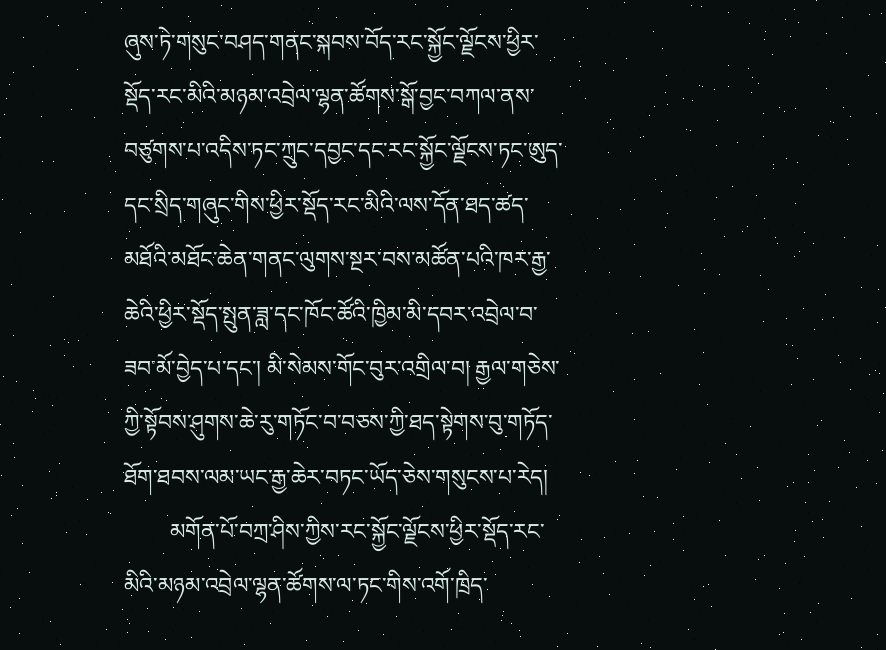ཞུས་ཏེ་གསུང་བཤད་གནང་སྐབས་བོད་རང་སྐྱོང་ལྗོངས་ཕྱིར་སྡོད་རང་མིའི་མཉམ་འབྲེལ་ལྷན་ཚོགས་སྒོ་བྱང་བཀལ་ནས་བཙུགས་པ་འདིས་ཏང་ཀྲུང་དབྱང་དང་རང་སྐྱོང་ལྗོངས་ཏང་ཨུད་དང་སྲིད་གཞུང་གིས་ཕྱིར་སྡོད་རང་མིའི་ལས་དོན་ཐད་ཚད་མཐོའི་མཐོང་ཆེན་གནང་ལུགས་སྔར་བས་མཚོན་པའི་ཁར་རྒྱ་ཆེའི་ཕྱིར་སྡོད་སྤུན་ཟླ་དང་ཁོང་ཚོའི་ཁྱིམ་མི་དབར་འབྲེལ་བ་ཟབ་མོ་བྱེད་པ་དང་། མི་སེམས་གོང་བུར་འགྲིལ་བ། རྒྱལ་གཅེས་ཀྱི་སྟོབས་ཤུགས་ཆེ་རུ་གཏོང་བ་བཅས་ཀྱི་ཐད་སྟེགས་བུ་གཏོད་ཐོག་ཐབས་ལམ་ཡང་རྒྱ་ཆེར་བཏང་ཡོད་ཅེས་གསུངས་པ་རེད།
        མགོན་པོ་བཀྲ་ཤིས་ཀྱིས་རང་སྐྱོང་ལྗོངས་ཕྱིར་སྡོད་རང་མིའི་མཉམ་འབྲེལ་ལྷན་ཚོགས་ལ་ཏང་གིས་འགོ་ཁྲིད་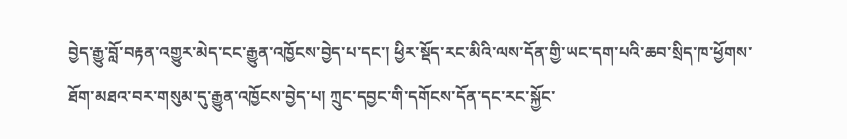བྱེད་རྒྱུ་བློ་བརྟན་འགྱུར་མེད་ངང་རྒྱུན་འཁྱོངས་བྱེད་པ་དང་། ཕྱིར་སྡོད་རང་མིའི་ལས་དོན་གྱི་ཡང་དག་པའི་ཆབ་སྲིད་ཁ་ཕྱོགས་ཐོག་མཐའ་བར་གསུམ་དུ་རྒྱུན་འཁྱོངས་བྱེད་པ། ཀྲུང་དབྱང་གི་དགོངས་དོན་དང་རང་སྐྱོང་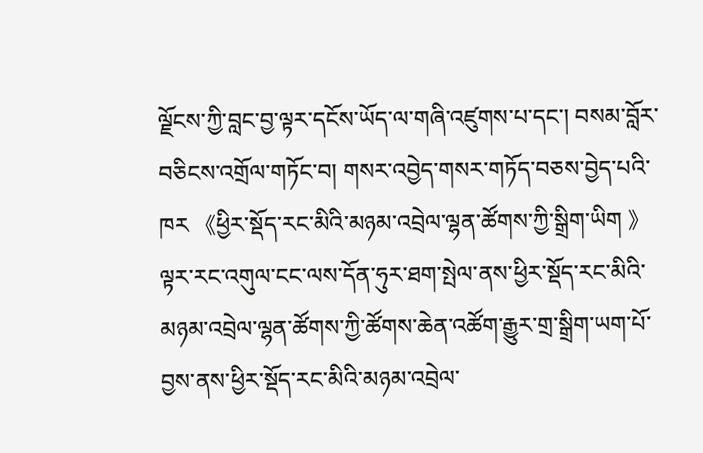ལྗོངས་ཀྱི་བླང་བྱ་ལྟར་དངོས་ཡོད་ལ་གཞི་འཛུགས་པ་དང་། བསམ་བློར་བཅིངས་འགྲོལ་གཏོང་བ། གསར་འབྱེད་གསར་གཏོད་བཅས་བྱེད་པའི་ཁར 《ཕྱིར་སྡོད་རང་མིའི་མཉམ་འབྲེལ་ལྷན་ཚོགས་ཀྱི་སྒྲིག་ཡིག 》ལྟར་རང་འགུལ་ངང་ལས་དོན་ཧུར་ཐག་སྤེལ་ནས་ཕྱིར་སྡོད་རང་མིའི་མཉམ་འབྲེལ་ལྷན་ཚོགས་ཀྱི་ཚོགས་ཆེན་འཚོག་རྒྱུར་གྲ་སྒྲིག་ཡག་པོ་བྱས་ནས་ཕྱིར་སྡོད་རང་མིའི་མཉམ་འབྲེལ་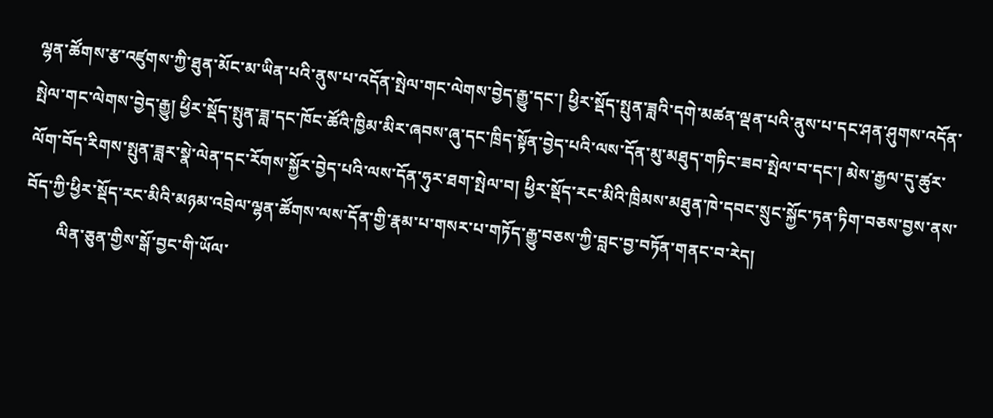ལྷན་ཚོགས་རྩ་འཛུགས་ཀྱི་ཐུན་མོང་མ་ཡིན་པའི་ནུས་པ་འདོན་སྤེལ་གང་ལེགས་བྱེད་རྒྱུ་དང་། ཕྱིར་སྡོད་སྤུན་ཟླའི་དགེ་མཚན་ལྡན་པའི་ནུས་པ་དང་ཤན་ཤུགས་འདོན་སྤེལ་གང་ལེགས་བྱེད་རྒྱུ། ཕྱིར་སྡོད་སྤུན་ཟླ་དང་ཁོང་ཚོའི་ཁྱིམ་མིར་ཞབས་ཞུ་དང་ཁྲིད་སྟོན་བྱེད་པའི་ལས་དོན་མུ་མཐུད་གཏིང་ཟབ་སྤེལ་བ་དང་། མེས་རྒྱལ་དུ་ཚུར་ལོག་བོད་རིགས་སྤུན་ཟླར་སྣེ་ལེན་དང་རོགས་སྐྱོར་བྱེད་པའི་ལས་དོན་ཧུར་ཐག་སྤེལ་བ། ཕྱིར་སྡོད་རང་མིའི་ཁྲིམས་མཐུན་ཁེ་དབང་སྲུང་སྐྱོང་ཏན་ཏིག་བཅས་བྱས་ནས་བོད་ཀྱི་ཕྱིར་སྡོད་རང་མིའི་མཉམ་འབྲེལ་ལྷན་ཚོགས་ལས་དོན་གྱི་རྣམ་པ་གསར་པ་གཏོད་རྒྱུ་བཅས་ཀྱི་བླང་བྱ་བཏོན་གནང་བ་རེད།
        ལིན་ཅུན་གྱིས་སྒོ་བྱང་གི་ཡོལ་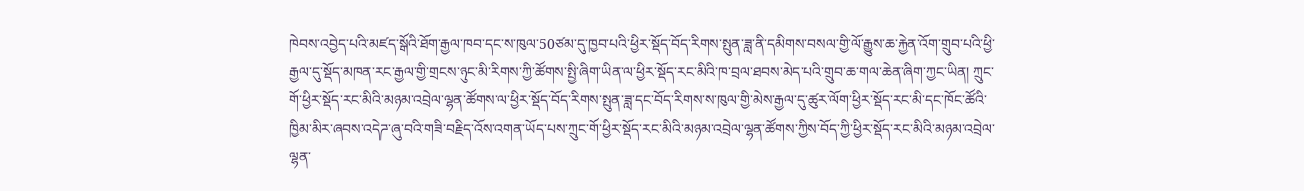ཁེབས་འབྱེད་པའི་མཛད་སྒོའི་ཐོག་རྒྱལ་ཁབ་དང་ས་ཁུལ་50ཙམ་དུ་ཁྱབ་པའི་ཕྱིར་སྡོད་བོད་རིགས་སྤུན་ཟླ་ནི་དམིགས་བསལ་གྱི་ལོ་རྒྱུས་ཆ་རྐྱེན་འོག་གྲུབ་པའི་ཕྱི་རྒྱལ་དུ་སྡོད་མཁན་རང་རྒྱལ་གྱི་གྲངས་ཉུང་མི་རིགས་ཀྱི་ཚོགས་སྤྱི་ཞིག་ཡིན་ལ་ཕྱིར་སྡོད་རང་མིའི་ཁ་བྲལ་ཐབས་མེད་པའི་གྲུབ་ཆ་གལ་ཆེན་ཞིག་ཀྱང་ཡིན། ཀྲུང་གོ་ཕྱིར་སྡོད་རང་མིའི་མཉམ་འབྲེལ་ལྷན་ཚོགས་ལ་ཕྱིར་སྡོད་བོད་རིགས་སྤུན་ཟླ་དང་བོད་རིགས་ས་ཁུལ་གྱི་མེས་རྒྱལ་དུ་ཚུར་ལོག་ཕྱིར་སྡོད་རང་མི་དང་ཁོང་ཚོའི་ཁྱིམ་མིར་ཞབས་འདེཌ་ཞུ་བའི་གཟི་བརྗིད་འོས་འགན་ཡོད་པས་ཀྲུང་གོ་ཕྱིར་སྡོད་རང་མིའི་མཉམ་འབྲེལ་ལྷན་ཚོགས་ཀྱིས་བོད་ཀྱི་ཕྱིར་སྡོད་རང་མིའི་མཉམ་འབྲེལ་ལྷན་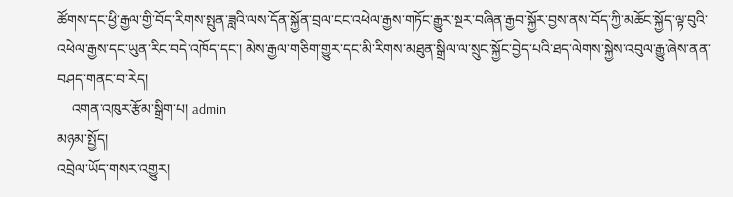ཚོགས་དང་ཕྱི་རྒྱལ་གྱི་བོད་རིགས་སྤུན་ཟླའི་ལས་དོན་སྐྱོན་བྲལ་ངང་འཕེལ་རྒྱས་གཏོང་རྒྱུར་སྔར་བཞིན་རྒྱབ་སྐྱོར་བྱས་ནས་བོད་ཀྱི་མཆོང་སྐྱོད་ལྟ་བུའི་འཕེལ་རྒྱས་དང་ཡུན་རིང་བདེ་འཁོད་དང་། མེས་རྒྱལ་གཅིག་གྱུར་དང་མི་རིགས་མཐུན་སྒྲིལ་ལ་སྲུང་སྐྱོང་བྱེད་པའི་ཐད་ལེགས་སྐྱེས་འབུལ་རྒྱུ་ཞེས་ནན་བཤད་གནང་བ་རེད།
    འགན་འཁུར་རྩོམ་སྒྲིག་པ། admin
མཉམ་སྤྱོད།
འབྲེལ་ཡོད་གསར་འགྱུར།